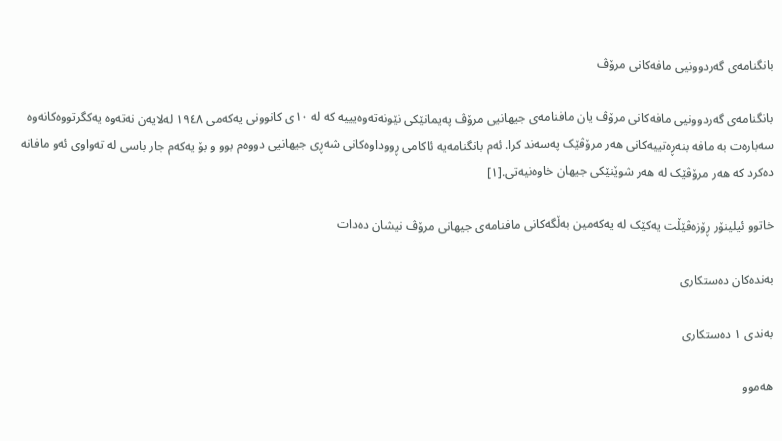بانگنامەی گەردوونیی مافەکانی مرۆڤ

بانگنامەی گەردوونیی مافەکانی مرۆڤ یان مافنامەی جیھانیی مرۆڤ پەیمانێکی نێونەتەوەیییە کە لە ١٠ی کانوونی یەکەمی ١٩٤٨ لەلایەن نەتەوە یەکگرتووەکانەوە سەبارەت بە مافە بنەڕەتییەکانی ھەر مرۆڤێک پەسەند کرا. ئەم بانگنامەیە ئاکامی ڕووداوەکانی شەڕی جیھانیی دووەم بوو و بۆ یەکەم جار باسی لە تەواوی ئەو مافانە دەکرد کە ھەر مرۆڤێک لە ھەر شوێنێکی جیھان خاوەنیەتی.[١]

خاتوو ئیلینۆر ڕۆزەڤێڵت یەکێک لە یەکەمین بەڵگەکانی مافنامەی جیھانی مرۆڤ نیشان دەدات

بەندەکان دەستکاری

بەندی ١ دەستکاری

هه‌موو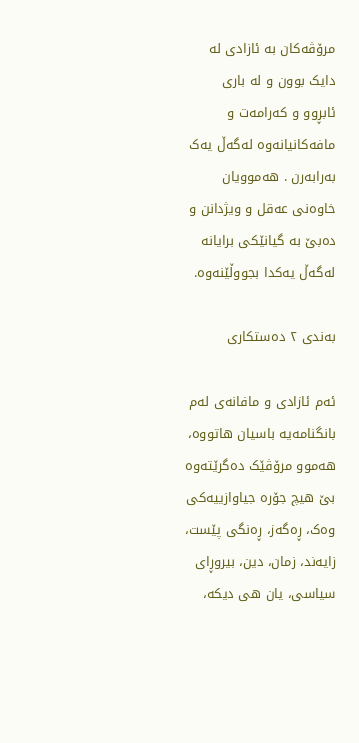مرۆڤه‌کان به‌ ئازادی‌ له‌ دایک بوون ‌و له‌ باری‌ ئابڕوو ‌و که‌رامه‌ت‌ و مافه‌کانیانه‌وه‌ له‌گه‌ڵ‌ یه‌ک به‌رابه‌رن . هه‌موویان خاوه‌نی‌ عه‌قل ‌و ویژدانن ‌و ده‌بێ‌ به‌ گیانێکی‌ برایانه‌ له‌گه‌ڵ‌ یه‌کدا بجووڵێنه‌وە.

بەندی ٢ دەستکاری

ئەم ئازادی و مافانەی لەم بانگنامەیە باسیان ھاتووە، ھەموو مرۆڤێک دەگرێتەوە بێ ھیچ جۆرە جیاوازییەکی وەک، ڕەگەز، ڕەنگی پێست، زایەند، زمان، دین، بیروڕای سیاسی، یان ھی دیکە،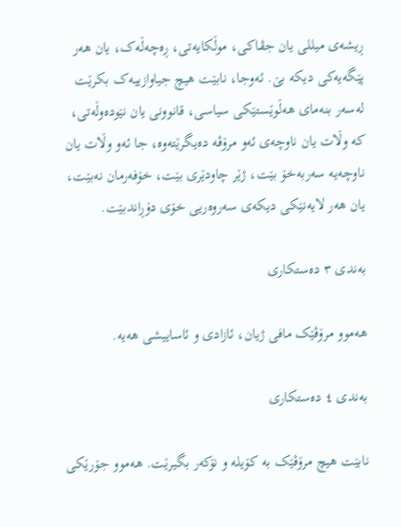ڕیشەی میللی یان جڤاکی، موڵکایەتی، ڕەچەڵەک، یان ھەر پێگەیەکی دیکە بێ. ئەوجا، نابێت ھیچ جیاوازییەک بکرێت لەسەر بنەمای ھەڵوێستێکی سیاسی، قانوونی یان نێودەوڵەتی، کە وڵات یان ناوچەی ئەو مرۆڤە دەیگرێتەوە، جا ئەو وڵات یان ناوچەیە سەربەخۆ بێت، ژێر چاودێری بێت، خۆفەرمان نەبێت، یان ھەر لایەنێکی دیکەی سەروەریی خۆی دۆڕاندبێت.

بەندی ٣ دەستکاری

ھەموو مرۆڤێک مافی ژیان، ئازادی و ئاساییشی ھەیە.

بەندی ٤ دەستکاری

نابێت ھیچ مرۆڤێک بە کۆیلە و نۆکەر بگیرێت. ھەموو جۆرێکی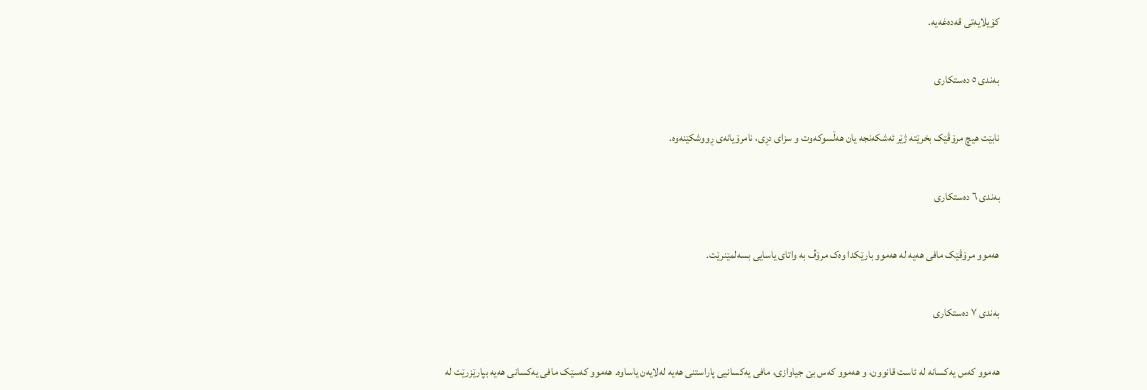کۆیلایەتی قەدەغەیە.

بەندی ٥ دەستکاری

نابێت ھیچ مرۆڤێک بخرێتە ژێر ئەشکەنجە یان ھەڵسوکەوت و سزای دڕی، نامرۆیانەی ڕووشکێنەوە.

بەندی ٦ دەستکاری

ھەموو مرۆڤێک مافی ھەیە لە ھەموو بارێکدا وەک مرۆڤ بە واتای یاسایی بسەلمێنرێت.

بەندی ٧ دەستکاری

ھەموو کەس یەکسانە لە ئاست قانوون، و ھەموو کەس بێ جیاوازی، مافی یەکسانیی پاراستنی ھەیە لەلایەن یاساوە. ھەموو کەسێک مافی یەکسانی ھەیە بپارێزرێت لە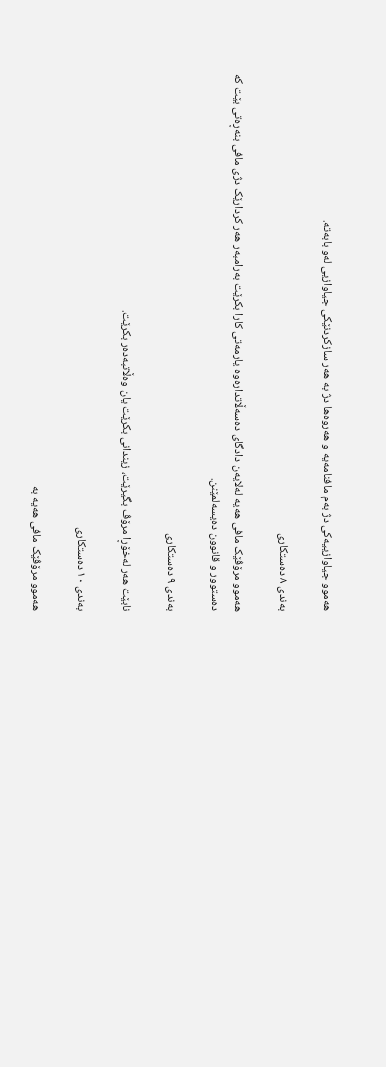ھەموو جیاوازییەکی دژ بەم مافنامەیە و ھەروەھا دژ بە ھەر سازکردنێکی جیاوازیی لەو بابەتە.

بەندی ٨ دەستکاری

ھەموو مرۆڤێک مافی ھەیە لەلایەن دادگای دەسەڵاتدارەوە یارمەتی کارا بکرێت بەرامبەر ھەر کردارێک دژی مافی بنەڕەتی بێت کە دەستوور و قانوون دەیسەلمێنن.

بەندی ٩ دەستکاری

نابێت ھەر لەخۆڕا مرۆڤ بگیرێت، زیندانی بکرێت یان وەڵاتبەدەر بکرێت.

بەندی ١٠ دەستکاری

ھەموو مرۆڤێک مافی ھەیە بە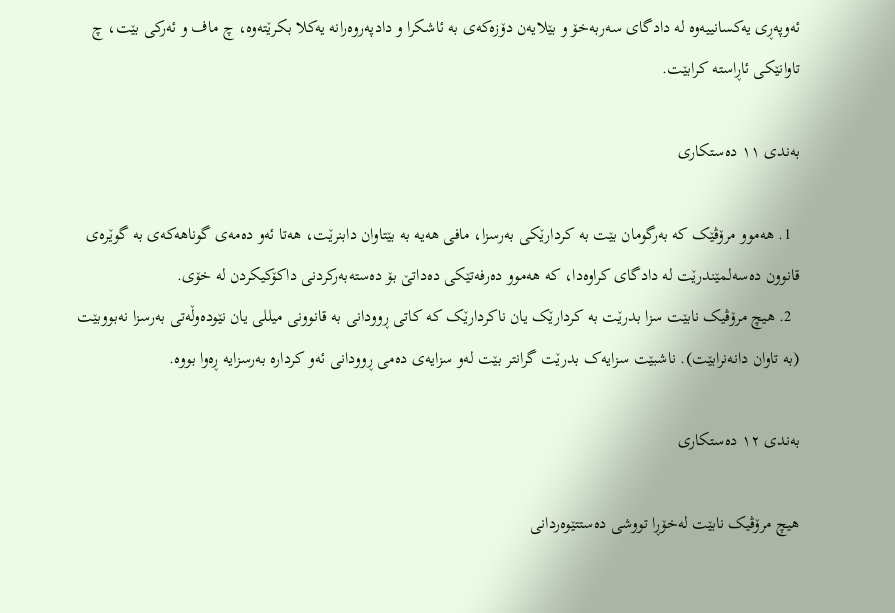ئەوپەڕی یەکسانییەوە لە دادگای سەربەخۆ و بێلایەن دۆزەکەی بە ئاشکرا و دادپەروەرانە یەکلا بکرێتەوە، چ ماف و ئەرکی بێت، چ تاوانێکی ئاڕاستە کرابێت.

بەندی ١١ دەستکاری

  1. ھەموو مرۆڤێک کە بەرگومان بێت بە کردارێکی بەرسزا، مافی ھەیە بە بێتاوان دابنرێت، ھەتا ئەو دەمەی گوناھەکەی بە گوێرەی قانوون دەسەلمێندرێت لە دادگای کراوەدا، کە ھەموو دەرفەتێکی دەداتێ بۆ دەستەبەرکردنی داکۆکیکردن لە خۆی.
  2. ھیچ مرۆڤیک نابێت سزا بدرێت بە کردارێک یان ناکردارێک کە کاتی ڕوودانی بە قانوونی میللی یان نێودەوڵەتی بەرسزا نەبووبێت (بە تاوان دانەنرابێت). ناشبێت سزایەک بدرێت گرانتر بێت لەو سزایەی دەمی ڕوودانی ئەو کردارە بەرسزایە ڕەوا بووە.

بەندی ١٢ دەستکاری

ھیچ مرۆڤیک نابێت لەخۆڕا تووشی دەستتێوەردانی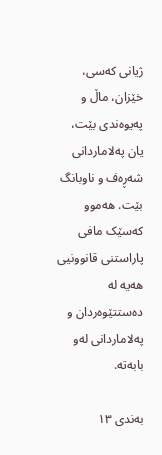ژیانی کەسی، خێزان، ماڵ و پەیوەندی بێت، یان پەلاماردانی شەڕەف و ناوبانگ بێت. ھەموو کەسێک مافی پاراستنی قانوونیی ھەیە لە دەستتێوەردان و پەلاماردانی لەو بابەتە.

بەندی ١٣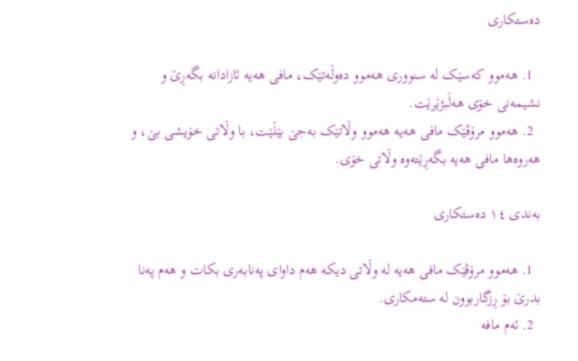دەستکاری

  1. ھەموو کەسێک لە سنووری ھەموو دەوڵەتێک، مافی ھەیە ئازادانە بگەڕێ و نشیمەنی خۆی ھەڵبژێرێت.
  2. ھەموو مرۆڤێک مافی ھەیە ھەموو وڵاتێک بەجێ بێڵێت، با وڵاتی خۆیشی بێ، و ھەروەھا مافی ھەیە بگەڕێتەوە وڵاتی خۆی.

بەندی ١٤ دەستکاری

  1. ھەموو مرۆڤێک مافی ھەیە لە وڵاتی دیکە ھەم داوای پەنابەری بکات و ھەم پەنا بدرێ بۆ ڕزگاربوون لە ستەمکاری.
  2. ئەم مافە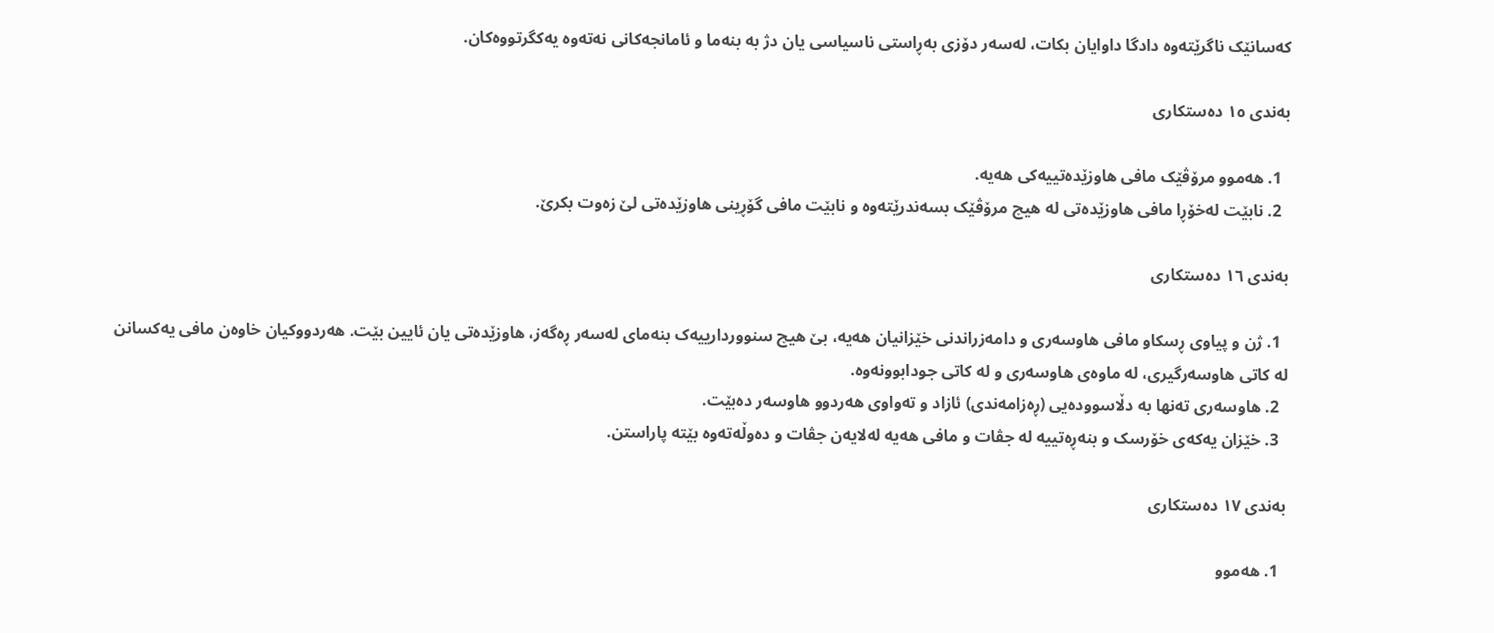کەسانێک ناگرێتەوە دادگا داوایان بکات، لەسەر دۆزی بەڕاستی ناسیاسی یان دژ بە بنەما و ئامانجەکانی نەتەوە یەکگرتووەکان.

بەندی ١٥ دەستکاری

  1. ھەموو مرۆڤێک مافی ھاوزێدەتییەکی ھەیە.
  2. نابێت لەخۆڕا مافی ھاوزێدەتی لە ھیچ مرۆڤێک بسەندرێتەوە و نابێت مافی گۆڕینی ھاوزێدەتی لێ زەوت بکرێ.

بەندی ١٦ دەستکاری

  1. ژن و پیاوی ڕسکاو مافی ھاوسەری و دامەزراندنی خێزانیان ھەیە، بێ ھیچ سنووردارییەک بنەمای لەسەر ڕەگەز، ھاوزێدەتی یان ئایین بێت. ھەردووکیان خاوەن مافی یەکسانن لە کاتی ھاوسەرگیری، لە ماوەی ھاوسەری و لە کاتی جودابوونەوە.
  2. ھاوسەری تەنھا بە دڵاسوودەیی (ڕەزامەندی) ئازاد و تەواوی ھەردوو ھاوسەر دەبێت.
  3. خێزان یەکەی خۆرسک و بنەڕەتییە لە جڤات و مافی ھەیە لەلایەن جڤات و دەوڵەتەوە بێتە پاراستن.

بەندی ١٧ دەستکاری

  1. ھەموو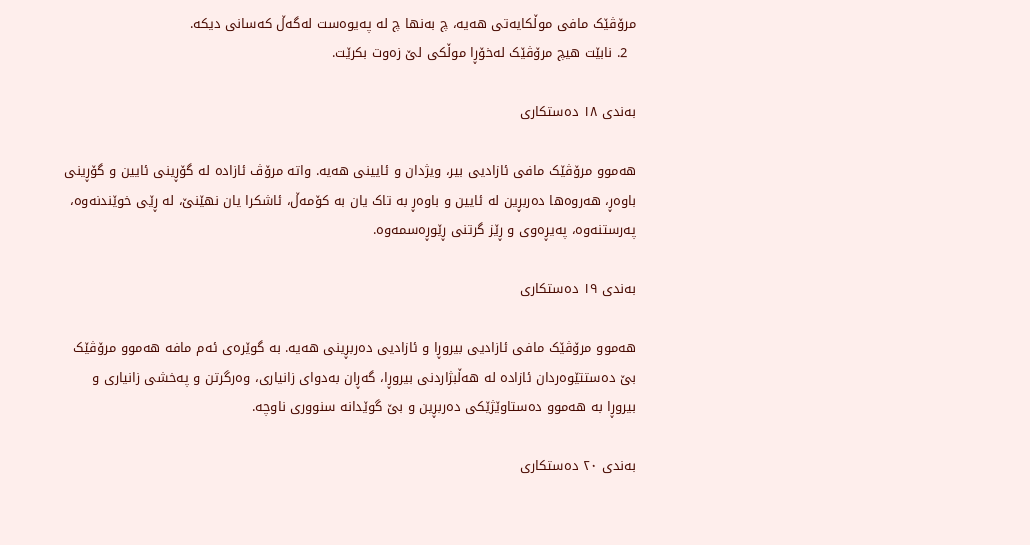مرۆڤێک مافی موڵکایەتی ھەیە، چ بەنها چ لە پەیوەست لەگەڵ کەسانی دیکە.
  2. نابێت ھیچ مرۆڤێک لەخۆڕا موڵکی لێ زەوت بکرێت.

بەندی ١٨ دەستکاری

ھەموو مرۆڤێک مافی ئازادیی بیر، ویژدان و ئایینی ھەیە. واتە مرۆڤ ئازادە لە گۆڕینی ئایین و گۆڕینی باوەڕ، ھەروەھا دەربڕین لە ئایین و باوەڕ بە تاک یان بە کۆمەڵ، ئاشکرا یان نھێنێ، لە ڕێی خوێندنەوە، پەرستنەوە، پەیڕەوی و ڕێز گرتنی ڕێوڕەسمەوە.

بەندی ١٩ دەستکاری

ھەموو مرۆڤێک مافی ئازادیی بیروڕا و ئازادیی دەربڕینی ھەیە. بە گوێرەی ئەم مافە ھەموو مرۆڤێک بێ دەستتێوەردان ئازادە لە ھەڵبژاردنی بیروڕا، گەڕان بەدوای زانیاری، وەرگرتن و پەخشی زانیاری و بیروڕا بە ھەموو دەستاوێژێکی دەربڕین و بێ گوێدانە سنووری ناوچە.

بەندی ٢٠ دەستکاری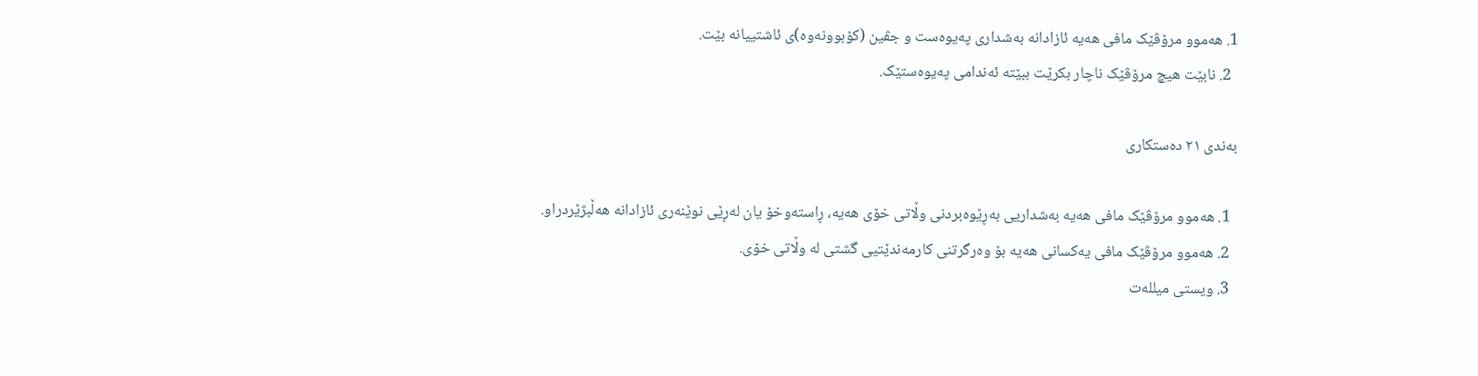1. ھەموو مرۆڤێک مافی ھەیە ئازادانە بەشداری پەیوەست و جڤین (کۆبوونەوە)ی ئاشتییانە بێت.
  2. نابێت ھیچ مرۆڤێک ناچار بکرێت ببێتە ئەندامی پەیوەستێک.

بەندی ٢١ دەستکاری

  1. ھەموو مرۆڤێک مافی ھەیە بەشداریی بەڕێوەبردنی وڵاتی خۆی ھەیە، ڕاستەوخۆ یان لەڕێی نوێنەری ئازادانە ھەڵبژێردراو.
  2. ھەموو مرۆڤێک مافی یەکسانی ھەیە بۆ وەرگرتنی کارمەندێتیی گشتی لە وڵاتی خۆی.
  3. ویستی میللەت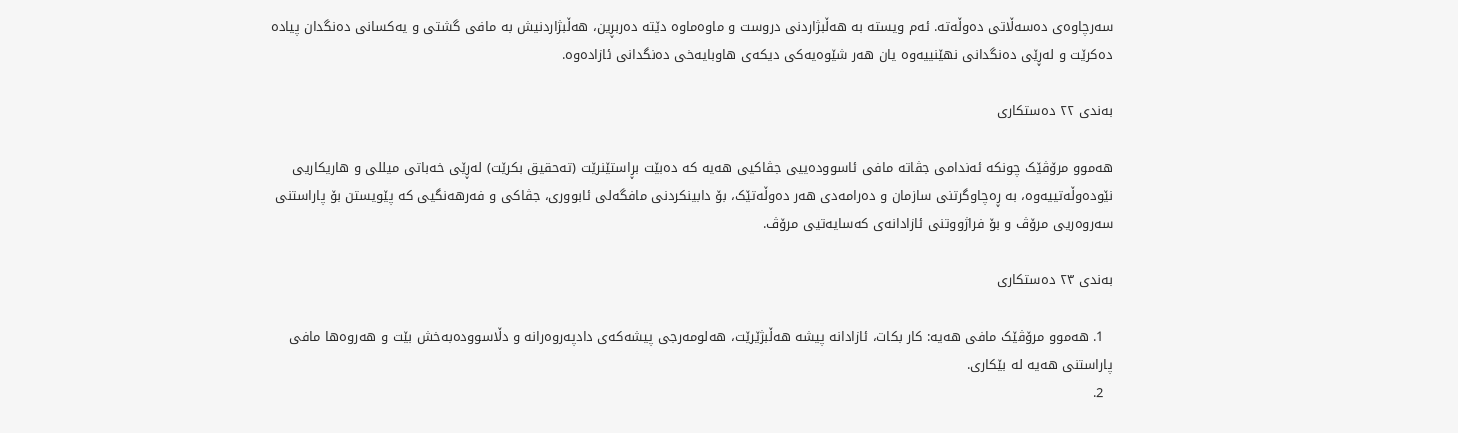سەرچاوەی دەسەڵاتی دەوڵەتە. ئەم ویستە بە ھەڵبژاردنی دروست و ماوەماوە دێتە دەربڕین، ھەڵبژاردنیش بە مافی گشتی و یەکسانی دەنگدان پیادە دەکرێت و لەڕێی دەنگدانی نھێنییەوە یان ھەر شێوەیەکی دیکەی ھاوبایەخی دەنگدانی ئازادەوە.

بەندی ٢٢ دەستکاری

ھەموو مرۆڤێک چونکە ئەندامی جڤاتە مافی ئاسوودەییی جڤاکیی ھەیە کە دەبێت بڕاستێنرێت (تەحقیق بکرێت) لەڕێی خەباتی میللی و ھاریکاریی نێودەوڵەتییەوە، بە ڕەچاوگرتنی سازمان و دەرامەدی ھەر دەوڵەتێک، بۆ دابینکردنی مافگەلی ئابووری، جڤاکی و فەرھەنگیی کە پێویستن بۆ پاراستنی سەروەریی مرۆڤ و بۆ فراژووتنی ئازادانەی کەسایەتیی مرۆڤ.

بەندی ٢٣ دەستکاری

  1. ھەموو مرۆڤێک مافی ھەیە: کار بکات، ئازادانە پیشە ھەڵبژێرێت، ھەلومەرجی پیشەکەی دادپەروەرانە و دڵاسوودەبەخش بێت و ھەروەھا مافی پاراستنی ھەیە لە بێکاری.
  2.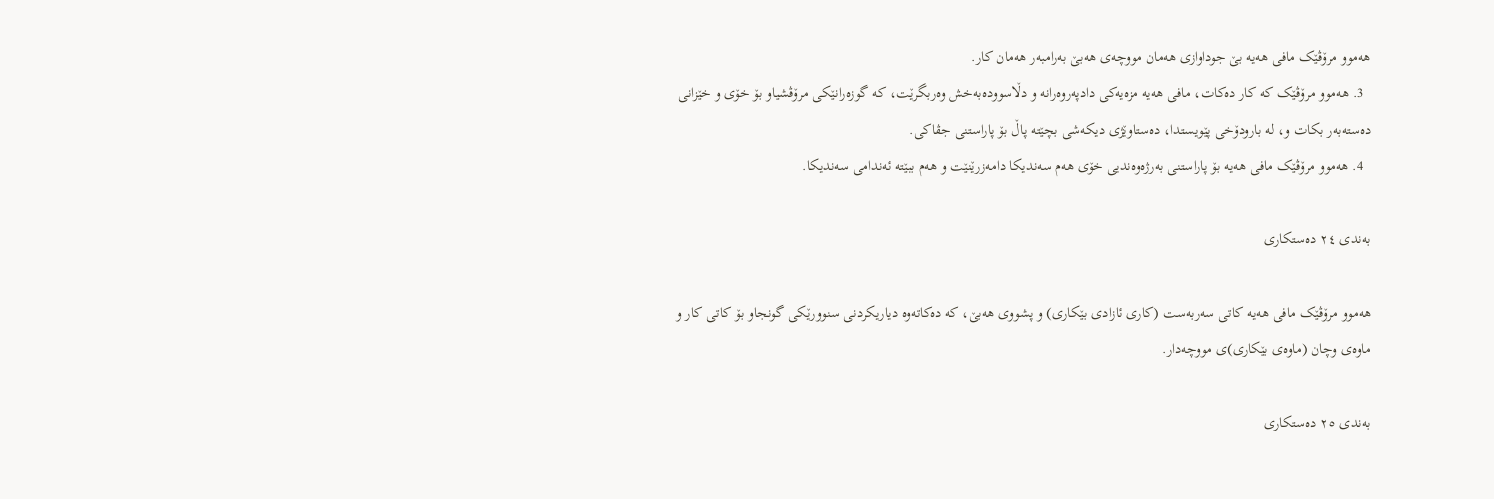ھەموو مرۆڤێک مافی ھەیە بێ جوداوازی ھەمان مووچەی ھەبێ بەرامبەر ھەمان کار.
  3. ھەموو مرۆڤێک کە کار دەکات، مافی ھەیە مزەیەکی دادپەروەرانە و دڵاسوودەبەخش وەربگرێت، کە گوزەرانێکی مرۆڤشیاو بۆ خۆی و خێزانی دەستەبەر بکات و، لە بارودۆخی پێویستدا، دەستاوێژی دیکەشی بچێتە پاڵ بۆ پاراستنی جڤاکی.
  4. ھەموو مرۆڤێک مافی ھەیە بۆ پاراستنی بەرژەوەندیی خۆی ھەم سەندیکا دامەزرێنێت و ھەم ببێتە ئەندامی سەندیکا.

بەندی ٢٤ دەستکاری

ھەموو مرۆڤێک مافی ھەیە کاتی سەربەست (کاری ئازادی بێکاری) و پشووی ھەبێ، کە دەکاتەوە دیاریکردنی سنوورێکی گونجاو بۆ کاتی کار و ماوەی وچان (ماوەی بێکاری)ی مووچەدار.

بەندی ٢٥ دەستکاری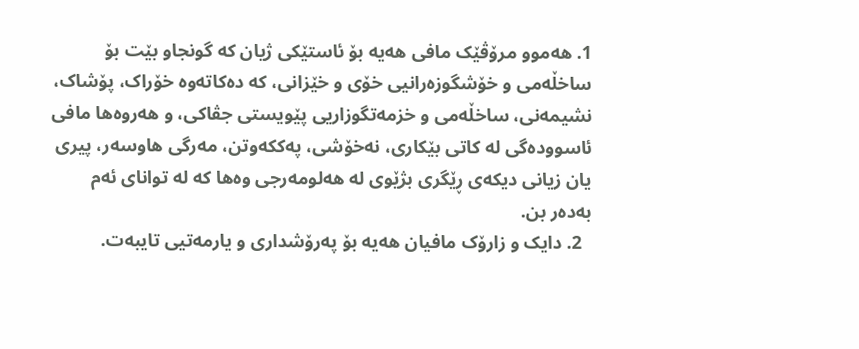1. ھەموو مرۆڤێک مافی ھەیە بۆ ئاستێکی ژیان کە گونجاو بێت بۆ ساخڵەمی و خۆشگوزەرانیی خۆی و خێزانی، کە دەکاتەوە خۆراک، پۆشاک، نشیمەنی، ساخڵەمی و خزمەتگوزاریی پێویستی جڤاکی، و ھەروەھا مافی ئاسوودەگی لە کاتی بێکاری، نەخۆشی، پەککەوتن، مەرگی ھاوسەر، پیری یان زیانی دیکەی ڕێگری بژێوی لە ھەلومەرجی وەھا کە لە توانای ئەم بەدەر بن.
  2. دایک و زارۆک مافیان ھەیە بۆ پەرۆشداری و یارمەتیی تایبەت.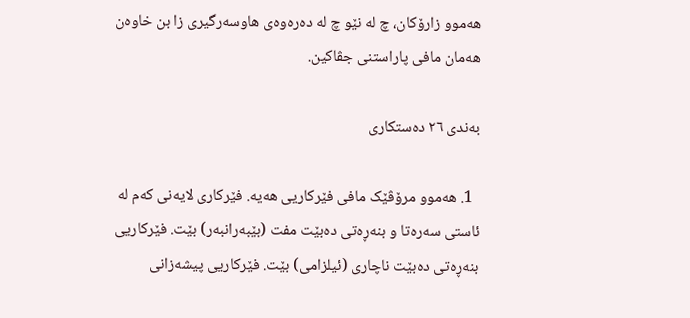ھەموو زارۆکان، چ لە نێو چ لە دەرەوەی ھاوسەرگیری زا بن خاوەن ھەمان مافی پاراستنی جڤاکین.

بەندی ٢٦ دەستکاری

  1. ھەموو مرۆڤێک مافی فێرکاریی ھەیە. فێرکاری لایەنی کەم لە ئاستی سەرەتا و بنەڕەتی دەبێت مفت (بێبەرانبەر) بێت. فێرکاریی بنەڕەتی دەبێت ناچاری (ئیلزامی) بێت. فێرکاریی پیشەزانی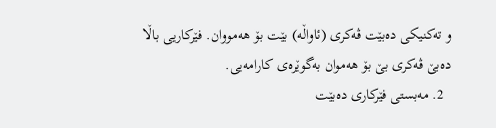و تەکنیکی دەبێت ڤەکری (ئاواڵە) بێت بۆ ھەمووان. فێرکاریی باڵا دەبێ ڤەکری بێ بۆ ھەموان بەگوێرەی کارامەیی.
  2. مەبستی فێرکاری دەبێت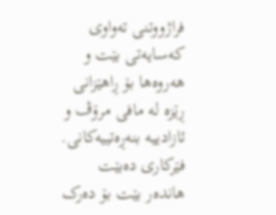فراژووتنی تەواوی کەسایەتی بێت و ھەروەھا بۆ ڕاھێزانی ڕێزە لە مافی مرۆڤ و ئازادییە بنەڕەتییەکانی. فێرکاری دەبێت ھاندەر بێت بۆ دەرک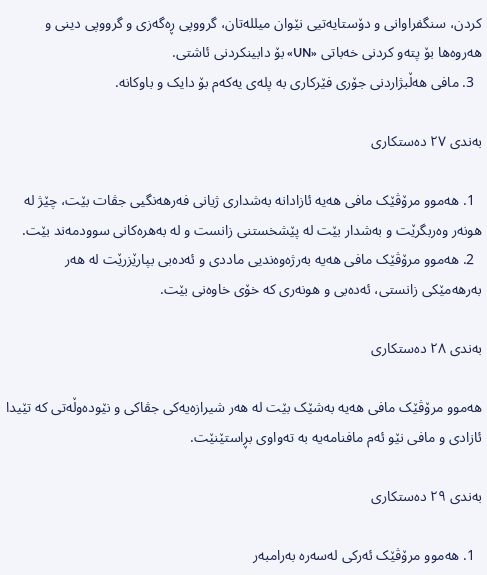کردن، سنگفراوانی و دۆستایەتیی نێوان میللەتان، گرووپی ڕەگەزی و گرووپی دینی و ھەروەھا بۆ پتەو کردنی خەباتی «UN» بۆ دابینکردنی ئاشتی.
  3. مافی ھەڵبژاردنی جۆری فێرکاری بە پلەی یەکەم بۆ دایک و باوکانە.

بەندی ٢٧ دەستکاری

  1. ھەموو مرۆڤێک مافی ھەیە ئازادانە بەشداری ژیانی فەرھەنگیی جڤات بێت، چێژ لە ھونەر وەربگرێت و بەشدار بێت لە پێشخستنی زانست و لە بەھرەکانی سوودمەند بێت.
  2. ھەموو مرۆڤێک مافی ھەیە بەرژەوەندیی ماددی و ئەدەبی بپارێزرێت لە ھەر بەرھەمێکی زانستی، ئەدەبی و ھونەری کە خۆی خاوەنی بێت.

بەندی ٢٨ دەستکاری

ھەموو مرۆڤێک مافی ھەیە بەشێک بێت لە ھەر شیرازەیەکی جڤاکی و نێودەوڵەتی کە تێیدا ئازادی و مافی نێو ئەم مافنامەیە بە تەواوی بڕاستێنێت.

بەندی ٢٩ دەستکاری

  1. ھەموو مرۆڤێک ئەرکی لەسەرە بەرامبەر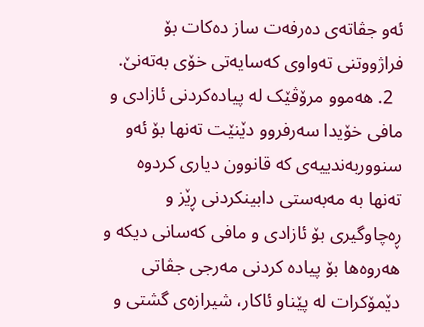ئەو جڤاتەی دەرفەت ساز دەکات بۆ فراژووتنی تەواوی کەسایەتی خۆی بەتەنێ.
  2. ھەموو مرۆڤێک لە پیادەکردنی ئازادی و مافی خۆیدا سەرفروو دێنێت تەنھا بۆ ئەو سنووربەندییەی کە قانوون دیاری کردوە تەنھا بە مەبەستی دابینکردنی ڕێز و ڕەچاوگیری بۆ ئازادی و مافی کەسانی دیکە و ھەروەھا بۆ پیادە کردنی مەرجی جڤاتی دێمۆکرات لە پێناو ئاکار، شیرازەی گشتی و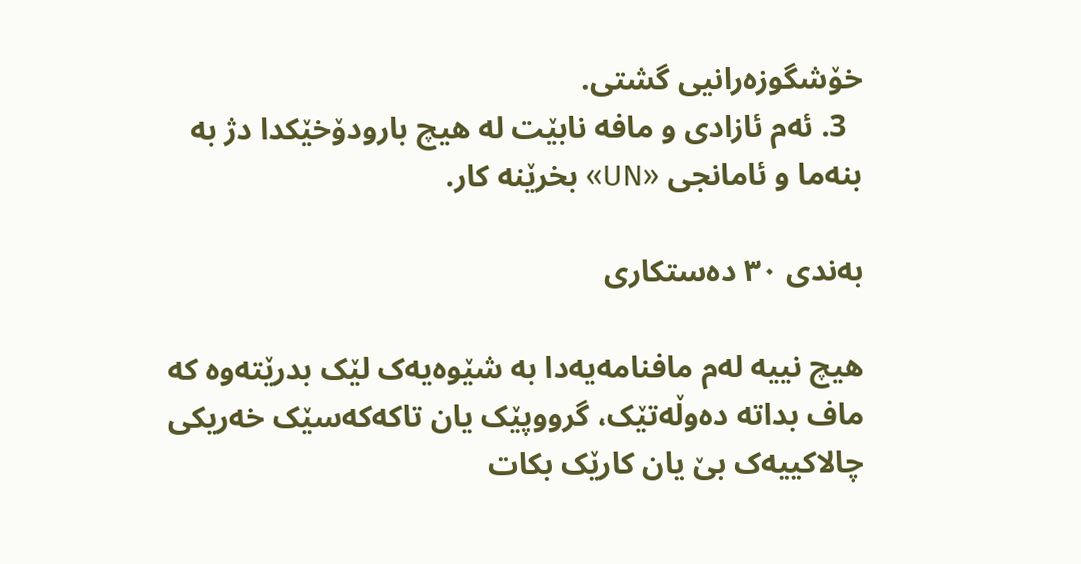خۆشگوزەرانیی گشتی.
  3. ئەم ئازادی و مافە نابێت لە ھیچ بارودۆخێکدا دژ بە بنەما و ئامانجی «UN» بخرێنە کار.

بەندی ٣٠ دەستکاری

ھیچ نییە لەم مافنامەیەدا بە شێوەیەک لێک بدرێتەوە کە ماف بداتە دەوڵەتێک، گرووپێک یان تاکەکەسێک خەریکی چالاکییەک بێ یان کارێک بکات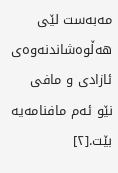مەبەست لێی ھەڵوەشاندنەوەی ئازادی و مافی نێو ئەم مافنامەیە بێت.[٢]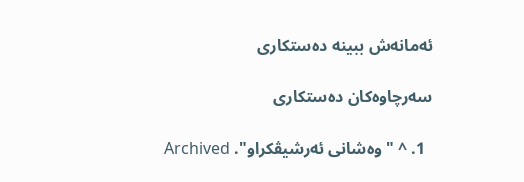ئەمانەش ببینە دەستکاری

سەرچاوەکان دەستکاری

  1. ^ "وەشانی ئەرشیڤکراو". Archived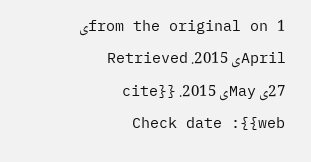from the original on 1ی Aprilی 2015. Retrieved 27ی Mayی 2015. {{cite web}}: Check date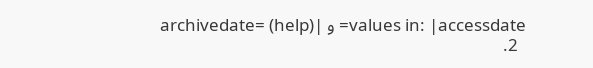values in: |accessdate= و |archivedate= (help)
  2.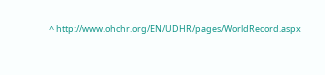^ http://www.ohchr.org/EN/UDHR/pages/WorldRecord.aspx